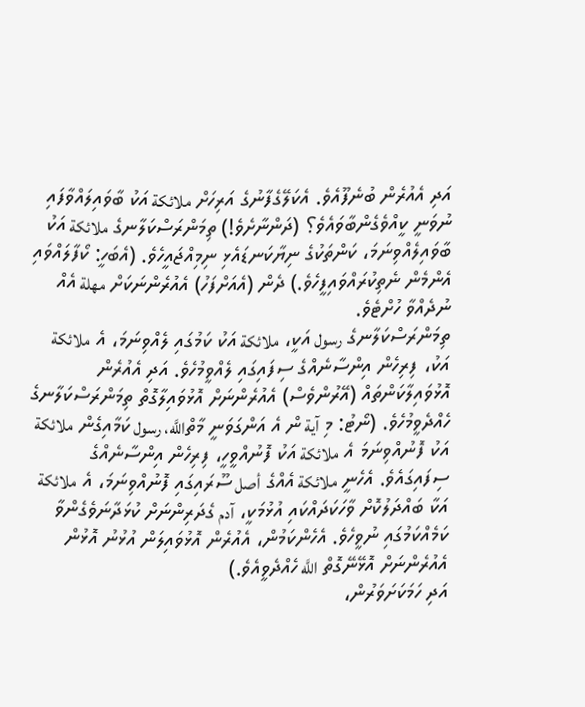އަދި އެއުރެން ބުނެފޫއެވެ. އެކަލޭގެފާނުގެ އަރިހަށް ملائكة އަކު ބާވައިލައްވާފައި ނުވަނީ ކީއްވެގެންބާވައެވެ؟ (ދަންނާށެވެ!) ތިމަންރަސްކަލާނގެ ملائكة އަކު ބާވައިލެއްވިނަމަ، ކަންތަކުގެ ނިޔާކަނޑައެޅި ނިމިއްޖައީހެވެ. (އެބަހީ: ކޯފާލައްވައި އެންމެން ނެތިކުރައްވައިފީހެވެ.) ދެން (އެއަށްފަހު) އެއުރެންނަކަށް مهلة އެއް ނުދެއްވާ ހުށްޓެވެ.
ތިމަންރަސްކަލާނގެ رسول އަކީ، ملائكة އަކު ކަމުގައި ލެއްވިނަމަ، އެ ملائكة އަކު، ފިރިހެން އިންސާނެއްގެ ސިފައިގައި ލެއްވީމުހެވެ. އަދި އެއުރެން އޮޅުވައިލާކަންތައް (އޭރުންވެސް) އެއުރެންނަށް އޮޅުވައިލާގޮތް ތިމަންރަސްކަލާނގެ ހެއްދެވީމުހެވެ. (ނޯޓު: މި آية ން އެ އަންގަވަނީ މާތްاللَّه، رسول ކަމާއިގެން ملائكة އަކު ފޮނުއްވިނަމަ އެ ملائكة އަކު ފޮނުއްވީހީ، ފިރިހެން އިންސާނެއްގެ ސިފައިގައެވެ. އެހެނީ ملائكة އެއްގެ أصل ސޫރައިގައި ފޮނުއްވިނަމަ، އެ ملائكة އަކާ ބައްދަލުކޮށް ވާހަކަދައްކައި އުޅުމަކީ، آدم ގެދަރިންނަށް ކުޅަދާނަވެގެންވާ ކަމެއްކަމުގައި ނުވީހެވެ. އެހެންކަމުން، އެއުރެން އޮޅުވައިލަން އުޅުނު އޮޅުން އެއުރެންނަށް އޮޅޭނޭގޮތް اللَّه ހެއްދެވީއެވެ.)
އަދި ހަމަކަށަވަރުން،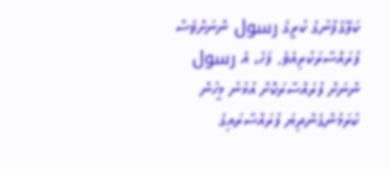ކަލޭގެފާނުގެ ކުރީގެ رسول ންނަށްވެސް ފުރައްސާރަކުރިއެވެ. ފަހެ، އެ رسول ންނަށް ފުރައްސާރަކޮށް އުޅުނު މީހުން ކުރަމުންގެންދިޔަ ފުރައްސާރައިގެ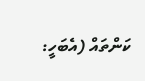ކަންތައް (އެބަހީ: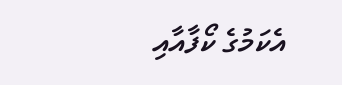އެކަމުގެ ކޯފާއާއި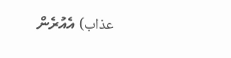عذاب) އެއުރެން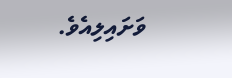ވަށައިލިއެވެ.